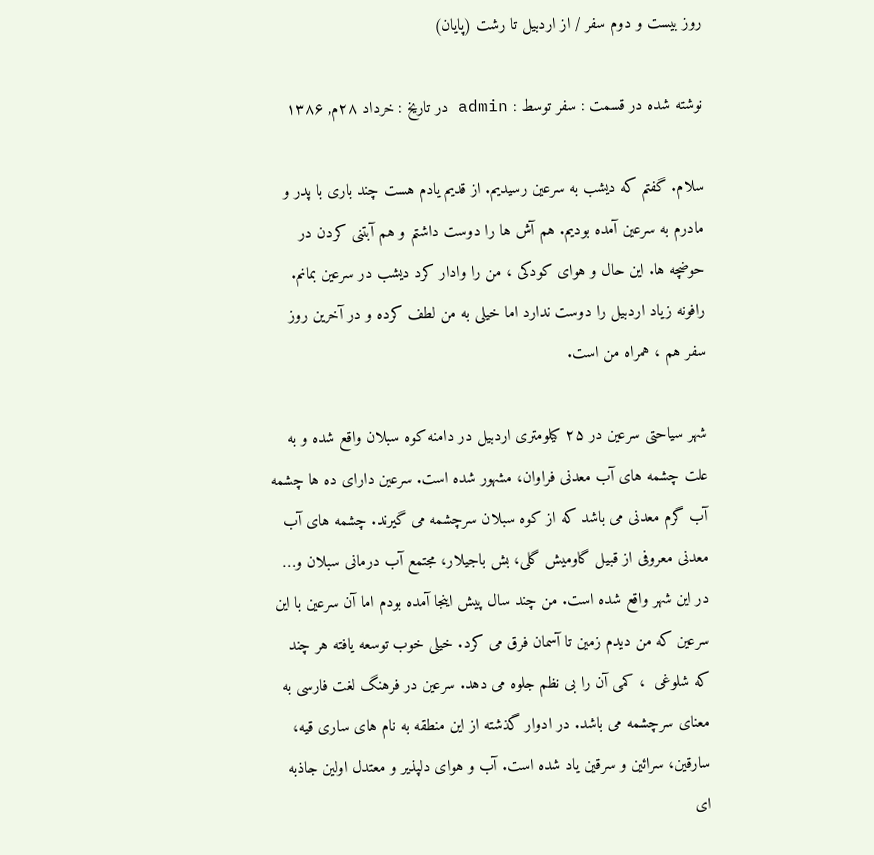روز بیست و دوم سفر / از اردبیل تا رشت (پایان)

نوشته شده در قسمت : سفر توسط : admin در تاریخ : خرداد ۲۸م, ۱۳۸۶

سلام. گفتم که دیشب به سرعین رسیدیم. از قدیم یادم هست چند باری با پدر و مادرم به سرعین آمده بودیم. هم آش ها را دوست داشتم و هم آبتنی کردن در حوضچه ها. این حال و هوای کودکی ، من را وادار کرد دیشب در سرعین بمانم. رافونه زیاد اردبیل را دوست ندارد اما خیلی به من لطف کرده و در آخرین روز سفر هم ، همراه من است.

شهر سیاحتی سرعین در ۲۵ کیلومتری اردبیل در دامنه کوه سبلان واقع شده و به علت چشمه های آب معدنی فراوان، مشهور شده است. سرعین دارای ده ها چشمه آب گرم معدنی می باشد که از کوه سبلان سرچشمه می گیرند. چشمه های آب معدنی معروفی از قبیل گاومیش گلی، بش باجیلار، مجتمع آب درمانی سبلان و… در این شهر واقع شده است. من چند سال پیش اینجا آمده بودم اما آن سرعین با این سرعین که من دیدم زمین تا آسمان فرق می کرد. خیلی خوب توسعه یافته هر چند که شلوغی  ، کمی آن را بی نظم جلوه می دهد. سرعین در فرهنگ لغت فارسی به معنای سرچشمه می باشد. در ادوار گذشته از این منطقه به نام های ساری قیه، سارقین، سرائین و سرقین یاد شده است. آب و هوای دلپذیر و معتدل اولین جاذبه ای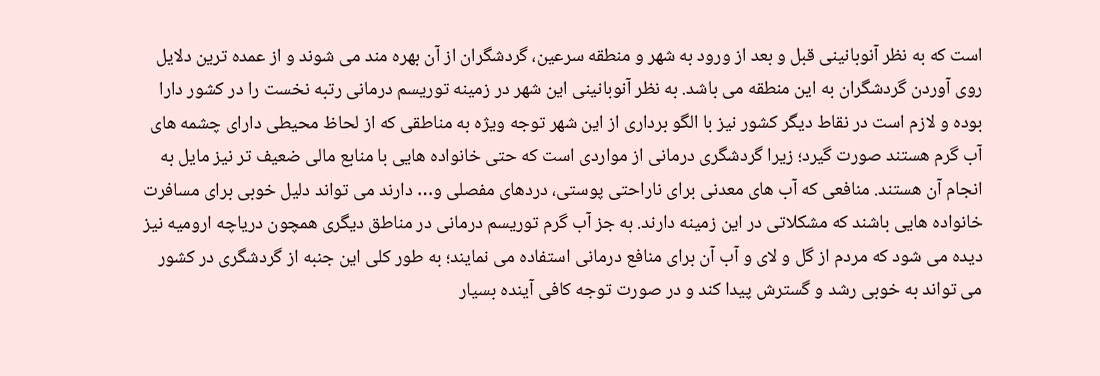است که به نظر آنوبانینی قبل و بعد از ورود به شهر و منطقه سرعین، گردشگران از آن بهره مند می شوند و از عمده ترین دلایل روی آوردن گردشگران به این منطقه می باشد. به نظر آنوبانینی این شهر در زمینه توریسم درمانی رتبه نخست را در کشور دارا بوده و لازم است در نقاط دیگر کشور نیز با الگو برداری از این شهر توجه ویژه به مناطقی که از لحاظ محیطی دارای چشمه های آب گرم هستند صورت گیرد؛ زیرا گردشگری درمانی از مواردی است که حتی خانواده هایی با منابع مالی ضعیف تر نیز مایل به انجام آن هستند. منافعی که آب های معدنی برای ناراحتی پوستی، دردهای مفصلی و… دارند می تواند دلیل خوبی برای مسافرت خانواده هایی باشند که مشکلاتی در این زمینه دارند. به جز آب گرم توریسم درمانی در مناطق دیگری همچون دریاچه ارومیه نیز دیده می شود که مردم از گل و لای و آب آن برای منافع درمانی استفاده می نمایند؛ به طور کلی این جنبه از گردشگری در کشور می تواند به خوبی رشد و گسترش پیدا کند و در صورت توجه کافی آینده بسیار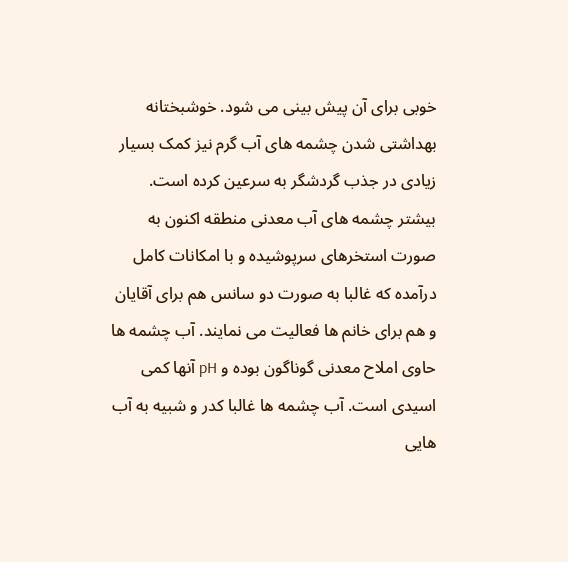خوبی برای آن پیش بینی می شود. خوشبختانه بهداشتی شدن چشمه های آب گرم نیز کمک بسیار زیادی در جذب گردشگر به سرعین کرده است. بیشتر چشمه های آب معدنی منطقه اکنون به صورت استخرهای سرپوشیده و با امکانات کامل درآمده که غالبا به صورت دو سانس هم برای آقایان و هم برای خانم ها فعالیت می نمایند. آب چشمه ها حاوی املاح معدنی گوناگون بوده و pH آنها کمی اسیدی است. آب چشمه ها غالبا کدر و شبیه به آب هایی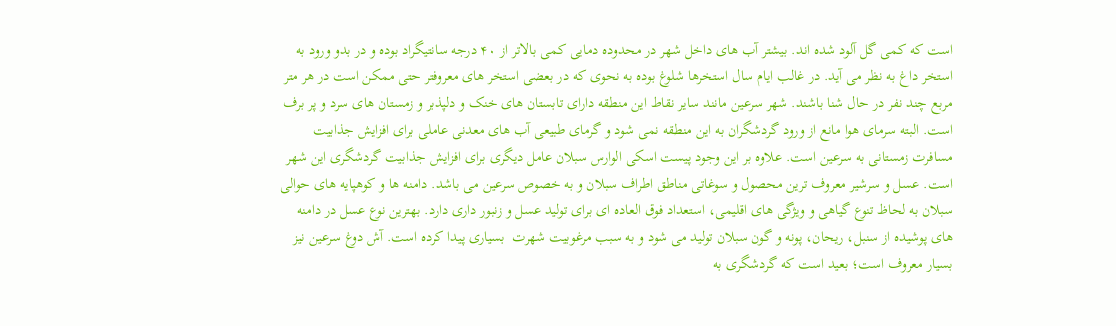است که کمی گل آلود شده اند. بیشتر آب های داخل شهر در محدوده دمایی کمی بالاتر از ۴۰ درجه سانتیگراد بوده و در بدو ورود به استخر داغ به نظر می آید. در غالب ایام سال استخرها شلوغ بوده به نحوی که در بعضی استخر های معروفتر حتی ممکن است در هر متر مربع چند نفر در حال شنا باشند. شهر سرعین مانند سایر نقاط این منطقه دارای تابستان های خنک و دلپذبر و زمستان های سرد و پر برف است. البته سرمای هوا مانع از ورود گردشگران به این منطقه نمی شود و گرمای طبیعی آب های معدنی عاملی برای افزایش جذابیت مسافرت زمستانی به سرعین است. علاوه بر این وجود پیست اسکی الوارس سبلان عامل دیگری برای افزایش جذابیت گردشگری این شهر است. عسل و سرشیر معروف ترین محصول و سوغاتی مناطق اطراف سبلان و به خصوص سرعین می باشد. دامنه ها و کوهپایه های حوالی سبلان به لحاظ تنوع گیاهی و ویژگی های اقلیمی، استعداد فوق العاده ای برای تولید عسل و زنبور داری دارد. بهترین نوع عسل در دامنه های پوشیده از سنبل، ریحان، پونه و گون سبلان تولید می شود و به سبب مرغوبیت شهرت  بسیاری پیدا کرده است. آش دوغ سرعین نیز بسیار معروف است؛ بعید است که گردشگری به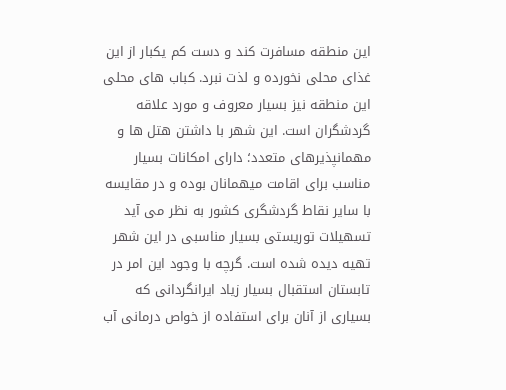این منطقه مسافرت کند و دست کم یکبار از این غذای محلی نخورده و لذت نبرد. کباب های محلی این منطقه نیز بسیار معروف و مورد علاقه گردشگران است. این شهر با داشتن هتل ها و مهمانپذیرهای متعدد؛ دارای امکانات بسیار مناسب برای اقامت میهمانان بوده و در مقایسه با سایر نقاط گردشگری کشور به نظر می آید تسهیلات توریستی بسیار مناسبی در این شهر تهیه دیده شده است. گرچه با وجود این امر در تابستان استقبال بسیار زیاد ایرانگردانی که بسیاری از آنان برای استفاده از خواص درمانی آب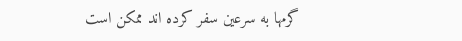گرمها به سرعین سفر کرده اند ممکن است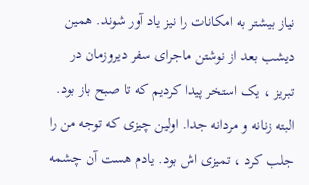نیاز بیشتر به امکانات را نیز یاد آور شوند. همین دیشب بعد از نوشتن ماجرای سفر دیروزمان در تبریز ، یک استخر پیدا کردیم که تا صبح باز بود. البته زنانه و مردانه جدا. اولین چیزی که توجه من را جلب کرد ، تمیزی اش بود. یادم هست آن چشمه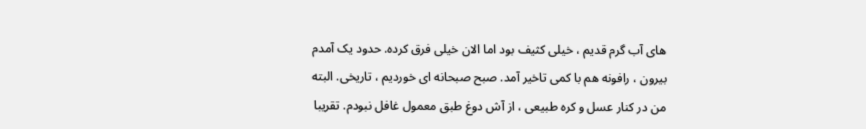های آب گرم قدیم ، خیلی کثیف بود اما الان خیلی فرق کرده. حدود یک آمدم بیرون ، رافونه هم با کمی تاخیر آمد. صبح صبحانه ای خوردیم ، تاریخی. البته من در کنار عسل و کره طبیعی ، از آش دوغ طبق معمول غافل نبودم. تقریبا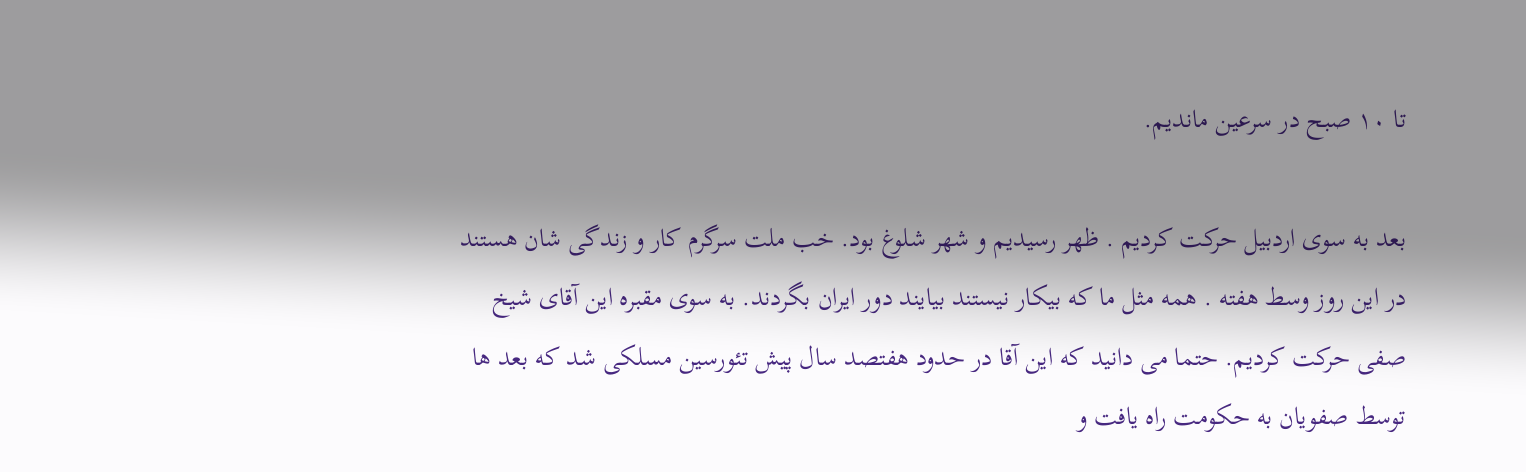تا ۱۰ صبح در سرعین ماندیم.

بعد به سوی اردبیل حرکت کردیم . ظهر رسیدیم و شهر شلوغ بود. خب ملت سرگرم کار و زندگی شان هستند در این روز وسط هفته . همه مثل ما که بیکار نیستند بیایند دور ایران بگردند. به سوی مقبره این آقای شیخ صفی حرکت کردیم. حتما می دانید که این آقا در حدود هفتصد سال پیش تئورسین مسلکی شد که بعد ها توسط صفویان به حکومت راه یافت و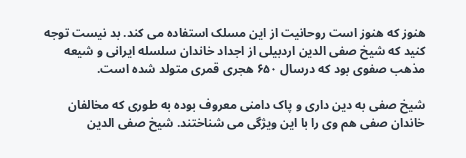هنوز که هنوز است روحانیت از این مسلک استفاده می کند. بد نیست توجه کنید که شیخ صفی الدین اردبیلی از اجداد خاندان سلسله ایرانی و شیعه مذهب صفوی بود که درسال ۶۵۰ هجری قمری متولد شده است.

شیخ صفی به دین داری و پاک دامنی معروف بوده به طوری که مخالفان خاندان صفی هم وی را با این ویژگی می شناختند. شیخ صفی الدین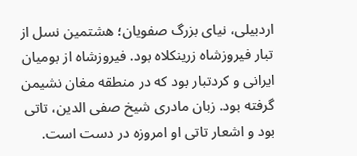اردبیلی، نیای بزرگ صفویان؛ هشتمین نسل از تبار فیروزشاه زرینکلاه بود. فیروزشاه از بومیان ایرانی و کردتبار بود که در منطقه مغان نشیمن گرفته بود. زبان مادری شیخ صفی الدین، تاتی بود و اشعار تاتی او امروزه در دست است.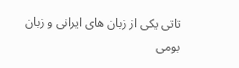تاتی یکی از زبان های ایرانی و زبان بومی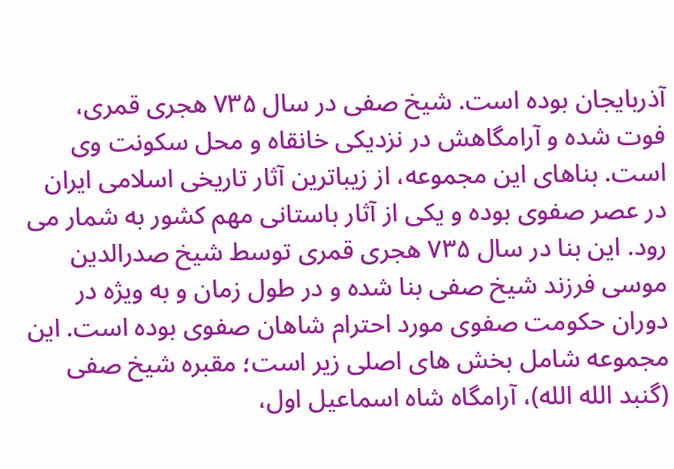آذربایجان بوده است. شیخ صفی در سال ۷۳۵ هجری قمری، فوت شده و آرامگاهش در نزدیکی خانقاه و محل سکونت وی است. بناهای این مجموعه، از زیباترین آثار تاریخی اسلامی ایران در عصر صفوی بوده و یکی از آثار باستانی مهم کشور به شمار می رود. این بنا در سال ۷۳۵ هجری قمری توسط شیخ صدرالدین موسی فرزند شیخ صفی بنا شده و در طول زمان و به ویژه در دوران حکومت صفوی مورد احترام شاهان صفوی بوده است. این مجموعه شامل بخش های اصلی زیر است؛ مقبره شیخ صفی (گنبد الله الله)، آرامگاه شاه اسماعیل اول،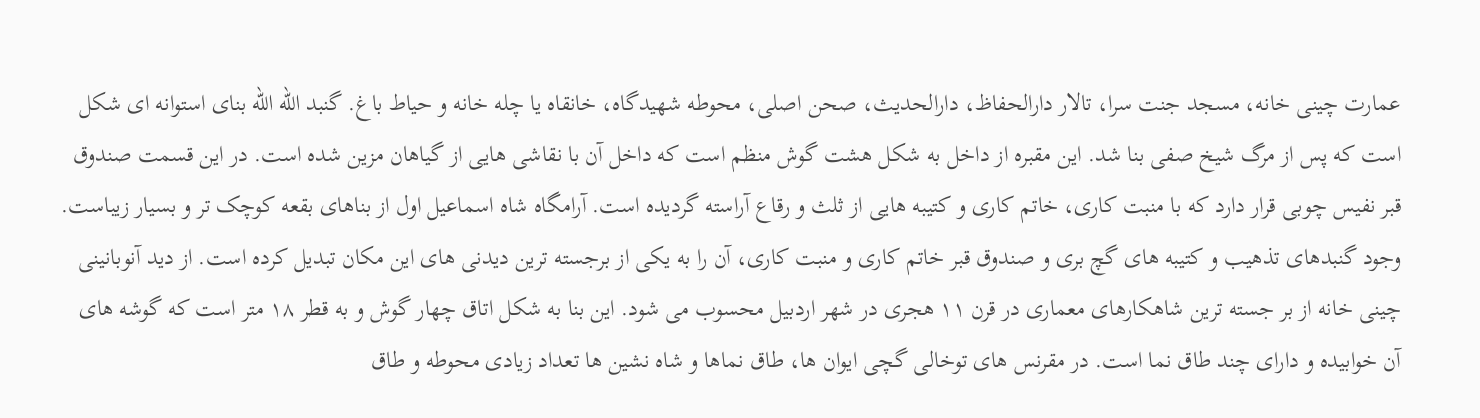عمارت چینی خانه، مسجد جنت سرا، تالار دارالحفاظ، دارالحدیث، صحن اصلی، محوطه شهیدگاه، خانقاه یا چله خانه و حیاط باغ. گنبد الله الله بنای استوانه ای شکل است که پس از مرگ شیخ صفی بنا شد. این مقبره از داخل به شکل هشت گوش منظم است که داخل آن با نقاشی هایی از گیاهان مزین شده است. در این قسمت صندوق قبر نفیس چوبی قرار دارد که با منبت کاری، خاتم کاری و کتیبه هایی از ثلث و رقاع آراسته گردیده است. آرامگاه شاه اسماعیل اول از بناهای بقعه کوچک تر و بسیار زیباست. وجود گنبدهای تذهیب و کتیبه های گچ بری و صندوق قبر خاتم کاری و منبت کاری، آن را به یکی از برجسته ترین دیدنی های این مکان تبدیل کرده است. از دید آنوبانینی چینی خانه از بر جسته ترین شاهکارهای معماری در قرن ۱۱ هجری در شهر اردبیل محسوب می شود. این بنا به شکل اتاق چهار گوش و به قطر ۱۸ متر است که گوشه های آن خوابیده و دارای چند طاق نما است. در مقرنس های توخالی گچی ایوان ها، طاق نماها و شاه نشین ها تعداد زیادی محوطه و طاق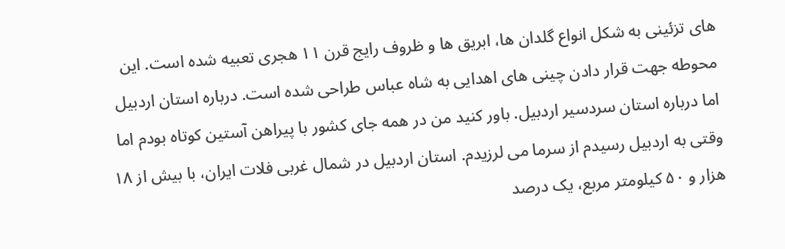های تزئینی به شکل انواع گلدان ها، ابریق ها و ظروف رایج قرن ۱۱ هجری تعبیه شده است. این محوطه جهت قرار دادن چینی های اهدایی به شاه عباس طراحی شده است. درباره استان اردبیل اما درباره استان سردسیر اردبیل. باور کنید من در همه جای کشور با پیراهن آستین کوتاه بودم اما وقتی به اردبیل رسیدم از سرما می لرزیدم. استان اردبیل در شمال غربی فلات ایران، با بیش از ۱۸ هزار و ۵۰ کیلومتر مربع، یک درصد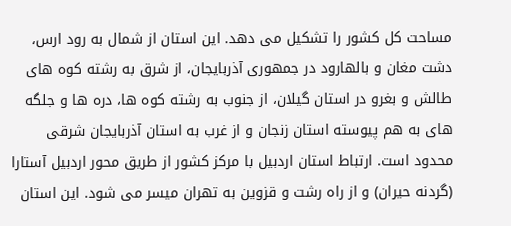مساحت کل کشور را تشکیل می دهد. این استان از شمال به رود ارس، دشت مغان و بالهارود در جمهوری آذربایجان، از شرق به رشته کوه های طالش و بغرو در استان گیلان، از جنوب به رشته کوه ها، دره ها و جلگه های به هم پیوسته استان زنجان و از غرب به استان آذربایجان شرقی محدود است. ارتباط استان اردبیل با مرکز کشور از طریق محور اردبیل آستارا (گردنه حیران) و از راه رشت و قزوین به تهران میسر می شود. این استان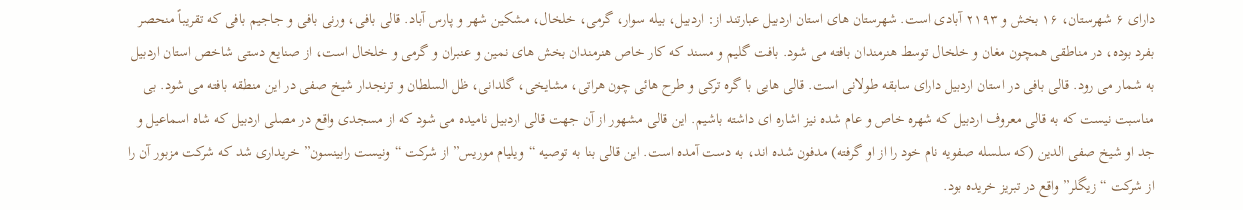دارای ۶ شهرستان، ۱۶ بخش و ۲۱۹۳ آبادی است. شهرستان های استان اردبیل عبارتند از: اردبیل، بیله سوار، گرمی، خلخال، مشکین شهر و پارس آباد. قالی بافی، ورنی بافی و جاجیم بافی که تقریباً منحصر بفرد بوده، در مناطقی همچون مغان و خلخال توسط هنرمندان بافته می شود. بافت گلیم و مسند که کار خاص هنرمندان بخش های نمین و عنبران و گرمی و خلخال است، از صنایع دستی شاخص استان اردبیل به شمار می رود. قالی بافی در استان اردبیل دارای سابقه طولانی است. قالی هایی با گره ترکی و طرح هائی چون هراتی، مشایخی، گلدانی، ظل السلطان و ترنجدار شیخ صفی در این منطقه بافته می شود. بی مناسبت نیست که به قالی معروف اردبیل که شهره خاص و عام شده نیز اشاره ای داشته باشیم. این قالی مشهور از آن جهت قالی اردبیل نامیده می شود که از مسجدی واقع در مصلی اردبیل که شاه اسماعیل و جد او شیخ صفی الدین (که سلسله صفویه نام خود را از او گرفته) مدفون شده اند، به دست آمده است. این قالی بنا به توصیه “ویلیام موریس” از شرکت “ونیست رابینسون” خریداری شد که شرکت مزبور آن را از شرکت “زیگلر” واقع در تبریز خریده بود.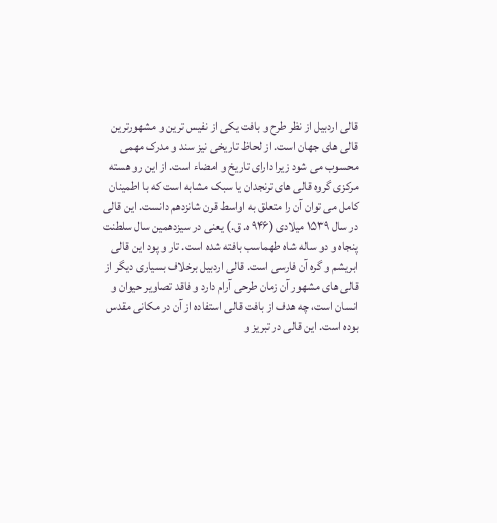قالی اردبیل از نظر طرح و بافت یکی از نفیس ترین و مشهورترین قالی های جهان است. از لحاظ تاریخی نیز سند و مدرک مهمی محسوب می شود زیرا دارای تاریخ و امضاء است. از این رو هسته مرکزی گروه قالی های ترنجدان یا سبک مشابه است که با اطمینان کامل می توان آن را متعلق به اواسط قرن شانزدهم دانست. این قالی در سال ۱۵۳۹ میلادی (۹۴۶ ه. ق.) یعنی در سیزدهمین سال سلطنت پنجاه و دو ساله شاه طهماسب بافته شده است. تار و پود این قالی ابریشم و گره آن فارسی است. قالی اردبیل برخلاف بسیاری دیگر از قالی های مشهور آن زمان طرحی آرام دارد و فاقد تصاویر حیوان و انسان است، چه هدف از بافت قالی استفاده از آن در مکانی مقدس بوده است. این قالی در تبریز و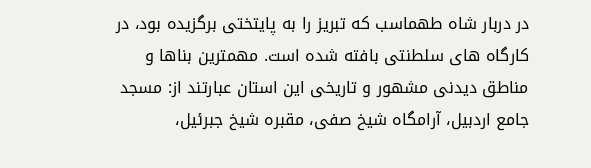در دربار شاه طهماسب که تبریز را به پایتختی برگزیده بود، در کارگاه های سلطنتی بافته شده است. مهمترین بناها و مناطق دیدنی مشهور و تاریخی این استان عبارتند از: مسجد جامع اردبیل، آرامگاه شیخ صفی، مقبره شیخ جبرئیل،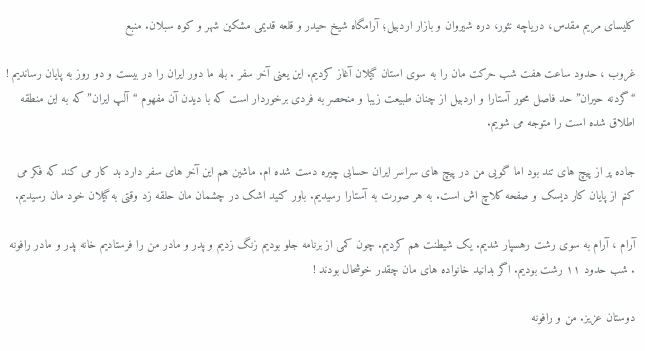کلیسای مریم مقدس، دریاچه نئور، دره شیروان و بازار اردبیل؛ آرامگاه شیخ حیدر و قلعه قدیمی مشکین شهر و کوه سبلان. منبع

غروب ، حدود ساعت هفت شب حرکت مان را به سوی استان گیلان آغاز کردیم. این یعنی آخر سفر . بله ما دور ایران را در بیست و دو روز به پایان رساندیم ! “گردنه حیران” حد فاصل محور آستارا و اردبیل از چنان طبیعت زیبا و منحصر به فردى برخوردار است که با دیدن آن مفهوم “آلپ ایران” که به این منطقه اطلاق شده است را متوجه می شویم.

جاده پر از پیچ های تند بود اما گویی من در پیچ های سراسر ایران حسابی چیره دست شده ام. ماشین هم این آخر های سفر دارد بد کار می کند که فکر می کنم از پایان کار دیسک و صفحه کلاچ اش است. به هر صورت به آستارا رسیدیم. باور کنید اشک در چشمان مان حلقه زد وقتی به گیلان خود مان رسیدیم.

آرام ، آرام به سوی رشت رهسپار شدیم. یک شیطنت هم کردیم. چون کمی از برنامه جلو بودیم زنگ زدیم و پدر و مادر من را فرستادیم خانه پدر و مادر رافونه . شب حدود ۱۱ رشت بودیم. اگر بدانید خانواده های مان چقدر خوشحال بودند !

دوستان عزیز. من و رافونه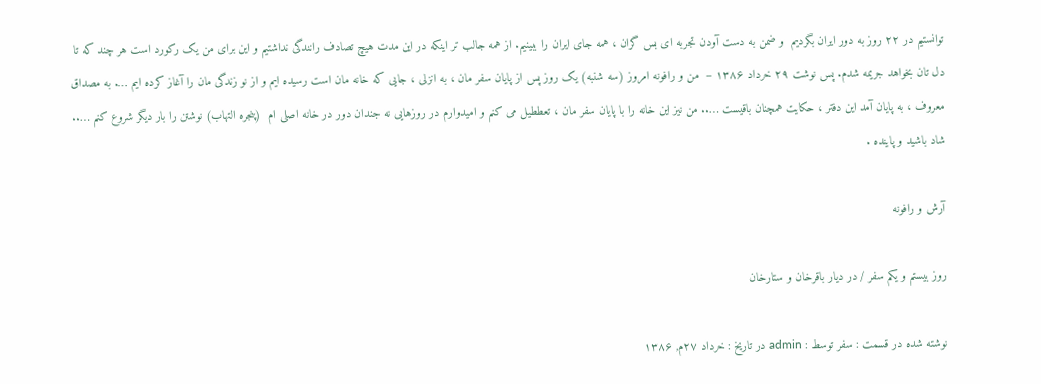توانستیم در ۲۲ روز به دور ایران بگردیم  و ضمن به دست آودن تجربه ای بس گران ، همه جای ایران را ببینیم. از همه جالب تر اینکه در این مدت هیچ تصادف رانندگی نداشتیم و این برای من یک رکورد است هر چند که تا دل تان بخواهد جریمه شدم. پس نوشت ۲۹ خرداد ۱۳۸۶ –  من و رافونه امروز (سه شنبه) یک روز پس از پایان سفر مان ، به انزلی ، جایی که خانه مان است رسیده ایم و از نو زندگی مان را آغاز کرده ایم …. به مصداق معروف ، به پایان آمد این دفتر ، حکایت همچنان باقیست ….. من نیز این خانه را با پایان سفر مان ، تعططیل می کنم و امیدوارم در روزهایی نه جندان دور در خانه اصلی ام  (پنجره التهاب) نوشتن را بار دیگر شروع کنم ….. شاد باشید و پاینده .

آرش و رافونه

روز بیستم و یکم سفر / در دیار باقرخان و ستارخان

نوشته شده در قسمت : سفر توسط : admin در تاریخ : خرداد ۲۷م, ۱۳۸۶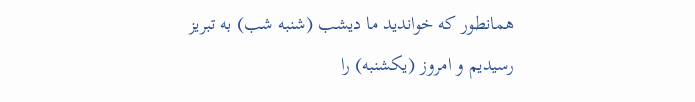همانطور که خواندید ما دیشب (شنبه شب) به تبریز رسیدیم و امروز (یکشنبه) را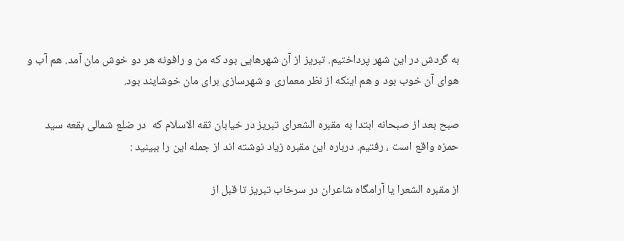به گردش در این شهر پرداختیم. تبریز از آن شهرهایی بود که من و رافونه هر دو خوش مان آمد. هم آب و هوای آن خوب بود و هم اینکه از نظر معماری و شهرسازی برای مان خوشایند بود.

صبح بعد از صبحانه ابتدا به مقبره الشعرای تبریز در خیابان ثقه الاسلام که  در ضلع شمالی بقعه سید حمزه واقع است ، رفتیم. درباره این مقبره زیاد نوشته اند از جمله این را ببینید :

از مقبره الشعرا یا آرامگاه شاعران در سرخاب تبریز تا قبل از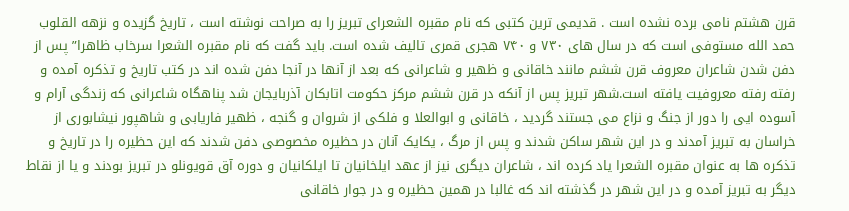قرن هشتم نامی برده نشده است . قدیمی ترین کتبی که نام مقبره الشعرای تبریز را به صراحت نوشته است ، تاریخ گزیده و نزهه القلوب حمد الله مستوفی است که در سال های ۷۳۰ و ۷۴۰ هجری قمری تالیف شده است. باید گفت که نام مقبره الشعرا سرخاب ظاهرا” پس از دفن شدن شاعران معروف قرن ششم مانند خاقانی و ظهیر و شاعرانی که بعد از آنها در آنجا دفن شده اند در کتب تاریخ و تذکره آمده و رفته رفته معروفیت یافته است.شهر تبریز پس از آنکه در قرن ششم مرکز حکومت اتابکان آذربایجان شد پناهگاه شاعرانی که زندگی آرام و آسوده ایی را دور از جنگ و نزاع می جستند گردید ، خاقانی و ابوالعلا و فلکی از شروان و گنجه ، ظهیر فاریابی و شاهپور نیشابوری از خراسان به تبریز آمدند و در این شهر ساکن شدند و پس از مرگ ، یکایک آنان در حظیره مخصوصی دفن شدند که این حظیره را در تاریخ و تذکره ها به عنوان مقبره الشعرا یاد کرده اند ، شاعران دیگری نیز از عهد ایلخانیان تا ایلکانیان و دوره آق قویونلو در تبریز بودند و یا از نقاط دیگر به تبریز آمده و در این شهر در گذشته اند که غالبا در همین حظیره و در جوار خاقانی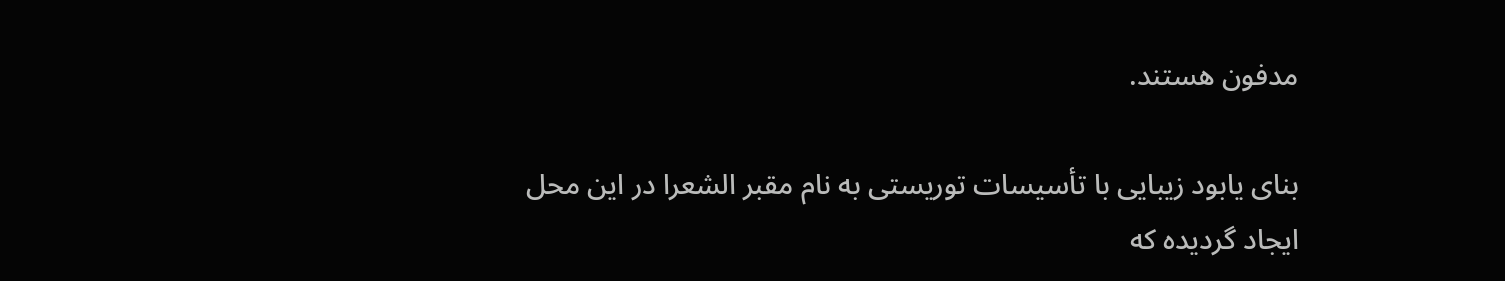مدفون هستند.

بنای یابود زیبایی با تأسیسات توریستی به نام مقبر الشعرا در این محل ایجاد گردیده که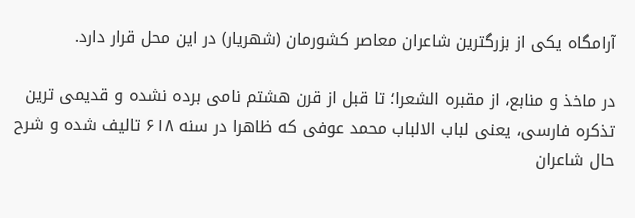آرامگاه یکی از بزرگترین شاعران معاصر کشورمان (شهریار) در این محل قرار دارد.

در ماخذ و منابع، از مقبره الشعرا؛ تا قبل از قرن هشتم نامی برده نشده و قدیمی ترین تذکره فارسی، یعنی لباب الالباب محمد عوفی که ظاهرا در سنه ۶۱۸ تالیف شده و شرح حال شاعران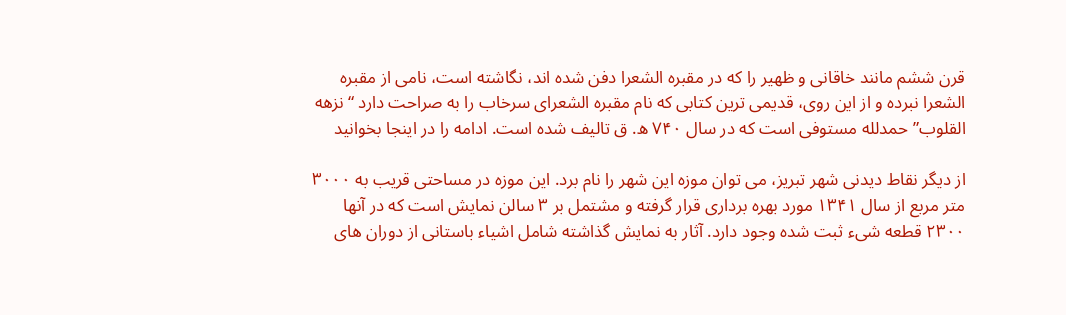قرن ششم مانند خاقانی و ظهیر را که در مقبره الشعرا دفن شده اند، نگاشته است، نامی از مقبره الشعرا نبرده و از این روی، قدیمی ترین کتابی که نام مقبره الشعرای سرخاب را به صراحت دارد “نزهه القلوب” حمدلله مستوفی است که در سال ۷۴۰ ه. ق تالیف شده است. ادامه را در اینجا بخوانید

از دیگر نقاط دیدنی شهر تبریز، می توان موزه این شهر را نام برد. این موزه در مساحتی قریب به ۳۰۰۰ متر مربع از سال ۱۳۴۱ مورد بهره برداری قرار گرفته و مشتمل بر ۳ سالن نمایش است که در آنها ۲۳۰۰ قطعه شیء ثبت شده وجود دارد. آثار به نمایش گذاشته شامل اشیاء باستانی از دوران های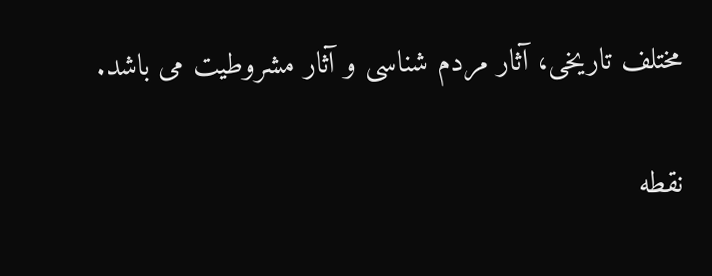مختلف تاریخی، آثار مردم شناسی و آثار مشروطیت می باشد.

نقطه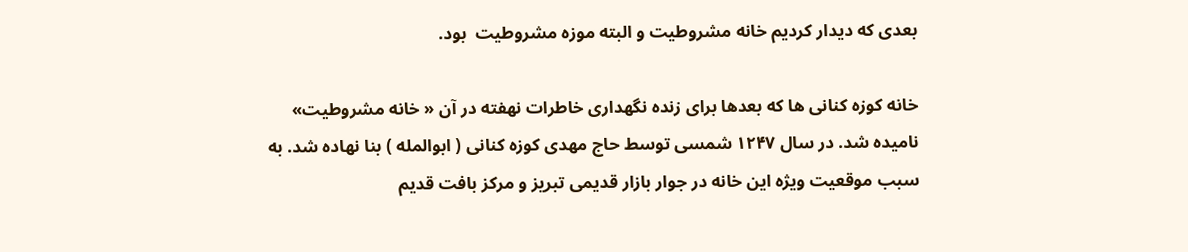بعدی که دیدار کردیم خانه مشروطیت و البته موزه مشروطیت  بود.

خانه کوزه کنانی ها که بعدها برای زنده نگهداری خاطرات نهفته در آن « خانه مشروطیت» نامیده شد. در سال ۱۲۴۷ شمسی توسط حاج مهدی کوزه کنانی ( ابوالمله ) بنا نهاده شد. به سبب موقعیت ویژه این خانه در جوار بازار قدیمی تبریز و مرکز بافت قدیم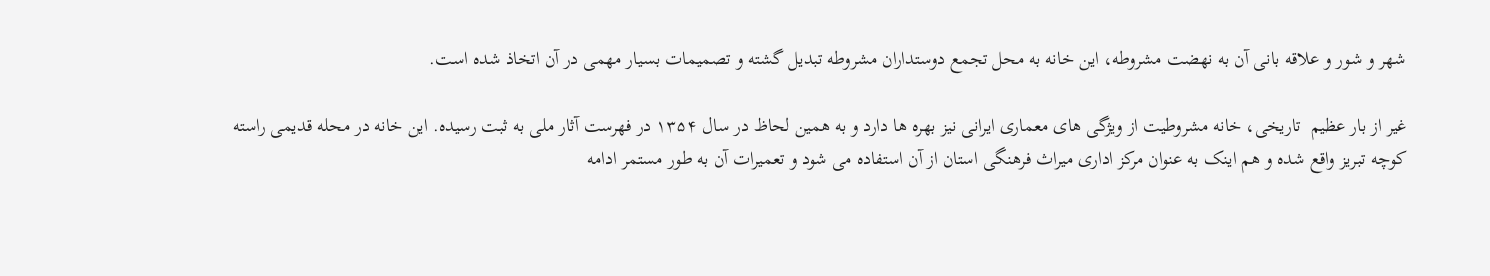شهر و شور و علاقه بانی آن به نهضت مشروطه، این خانه به محل تجمع دوستداران مشروطه تبدیل گشته و تصمیمات بسیار مهمی در آن اتخاذ شده است.

غیر از بار عظیم  تاریخی، خانه مشروطیت از ویژگی های معماری ایرانی نیز بهره ها دارد و به همین لحاظ در سال ۱۳۵۴ در فهرست آثار ملی به ثبت رسیده. این خانه در محله قدیمی راسته کوچه تبریز واقع شده و هم اینک به عنوان مرکز اداری میراث فرهنگی استان از آن استفاده می شود و تعمیرات آن به طور مستمر ادامه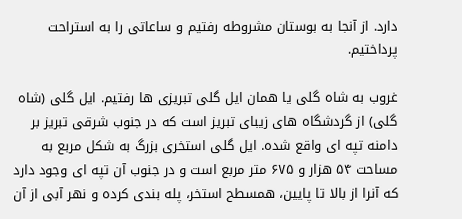دارد. از آنجا به بوستان مشروطه رفتیم و ساعاتی را به استراحت پرداختیم.

غروب به شاه گلی یا همان ایل گلی تبریزی ها رفتیم. ایل گلی (شاه گلی) از گردشگاه های زیبای تبریز است که در جنوب شرقی تبریز بر دامنه تپه ای واقع شده. ایل گلی استخری بزرگ به شکل مربع به مساحت ۵۴ هزار و ۶۷۵ متر مربع است و در جنوب آن تپه ای وجود دارد که آنرا از بالا تا پایین، همسطح استخر، پله بندی کرده و نهر آبی از آن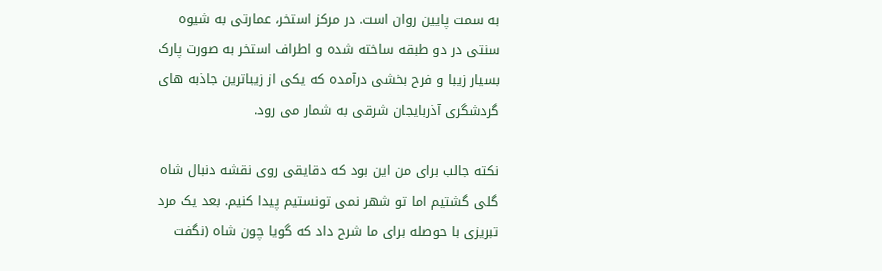به سمت پایین روان است. در مرکز استخر، عمارتی به شیوه  سنتی در دو طبقه ساخته شده و اطراف استخر به صورت پارک بسیار زیبا و فرح بخشی درآمده که یکی از زیباترین جاذبه های گردشگری آذربایجان شرقی به شمار می رود.

نکته جالب برای من این بود که دقایقی روی نقشه دنبال شاه گلی گشتیم اما تو شهر نمی تونستیم پیدا کنیم. بعد یک مرد تبریزی با حوصله برای ما شرح داد که گویا چون شاه (نگفت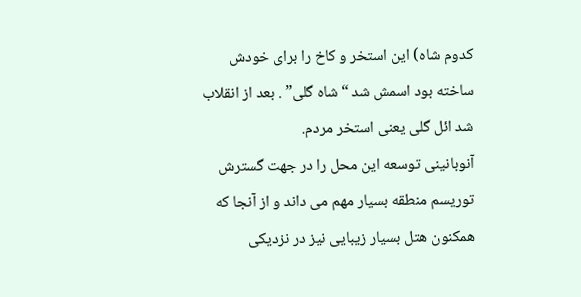کدوم شاه) این استخر و کاخ را برای خودش ساخته بود اسمش شد “شاه گلی” . بعد از انقلاب شد ائل گلی یعنی استخر مردم.
آنوبانینی توسعه این محل را در جهت گسترش توریسم منطقه بسیار مهم می داند و از آنجا که همکنون هتل بسیار زیبایی نیز در نزدیکی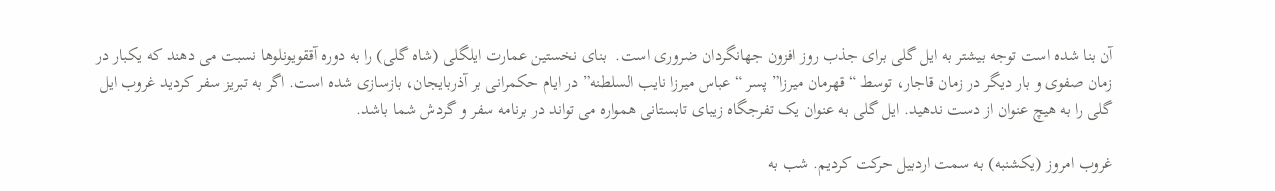آن بنا شده است توجه بیشتر به ایل گلی برای جذب روز افزون جهانگردان ضروری است.  بنای نخستین عمارت ایلگلی (شاه گلی) را به دوره آققویونلوها نسبت می دهند که یکبار در زمان صفوی و بار دیگر در زمان قاجار، توسط “قهرمان میرزا” پسر “عباس میرزا نایب السلطنه” در ایام حکمرانی بر آذربایجان، بازسازی شده است. اگر به تبریز سفر کردید غروب ایل گلی را به هیچ عنوان از دست ندهید. ایل گلی به عنوان یک تفرجگاه زیبای تابستانی همواره می تواند در برنامه سفر و گردش شما باشد.

غروب امروز (یکشنبه) به سمت اردبیل حرکت کردیم. شب به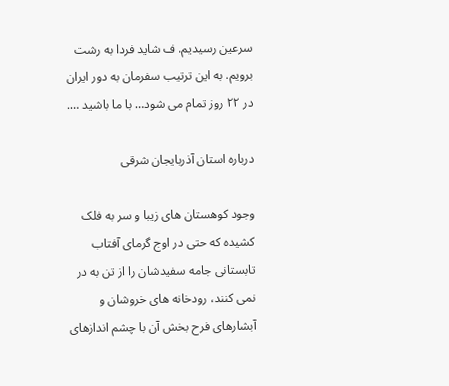سرعین رسیدیم. ف شاید فردا به رشت برویم. به این ترتیب سفرمان به دور ایران در ۲۲ روز تمام می شود… با ما باشید ….

درباره استان آذربایجان شرقی

وجود کوهستان های زیبا و سر به فلک کشیده که حتی در اوج گرمای آفتاب تابستانی جامه سفیدشان را از تن به در نمی کنند، رودخانه های خروشان و آبشارهای فرح بخش آن با چشم اندازهای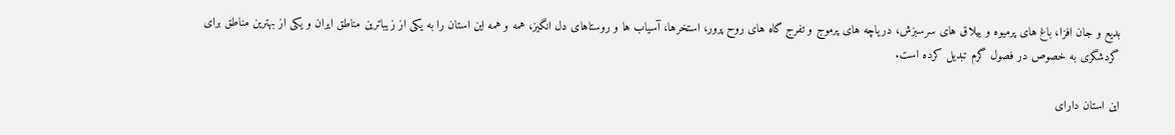بدیع و جان افزا، باغ های پرمیوه و ییلاق های سرسبزش، دریاچه های پرموج و تفرج گاه های روح پرور، استخرها، آسیاب ها و روستاهای دل انگیز، همه و همه این استان را به یکی از زیباترین مناطق ایران و یکی از بهترین مناطق برای گردشگری به خصوص در فصول گرم تبدیل کرده است.

این استان دارای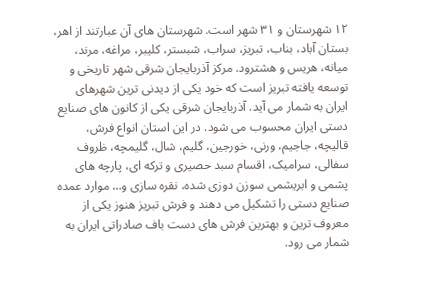۱۲ شهرستان و ۳۱ شهر است. شهرستان های آن عبارتند از اهر، بستان آباد، بناب، تبریز، سراب، شبستر، کلیبر، مراغه، مرند، میانه، هریس و هشترود. مرکز آذربایجان شرقی شهر تاریخی و توسعه یافته تبریز است که خود یکی از دیدنی ترین شهرهای ایران به شمار می آید. آذربایجان شرقی یکی از کانون های صنایع دستی ایران محسوب می شود. در این استان انواع فرش، قالیچه، جاجیم، ورنی، خورجین، گلیم، شال، گلیمچه، ظروف سفالی، سرامیک، اقسام سبد حصیری و ترکه ای، پارچه های پشمی و ابریشمی سوزن دوزی شده، نقره سازی و… موارد عمده صنایع دستی را تشکیل می دهند و فرش تبریز هنوز یکی از معروف ترین و بهترین فرش های دست باف صادراتی ایران به شمار می رود.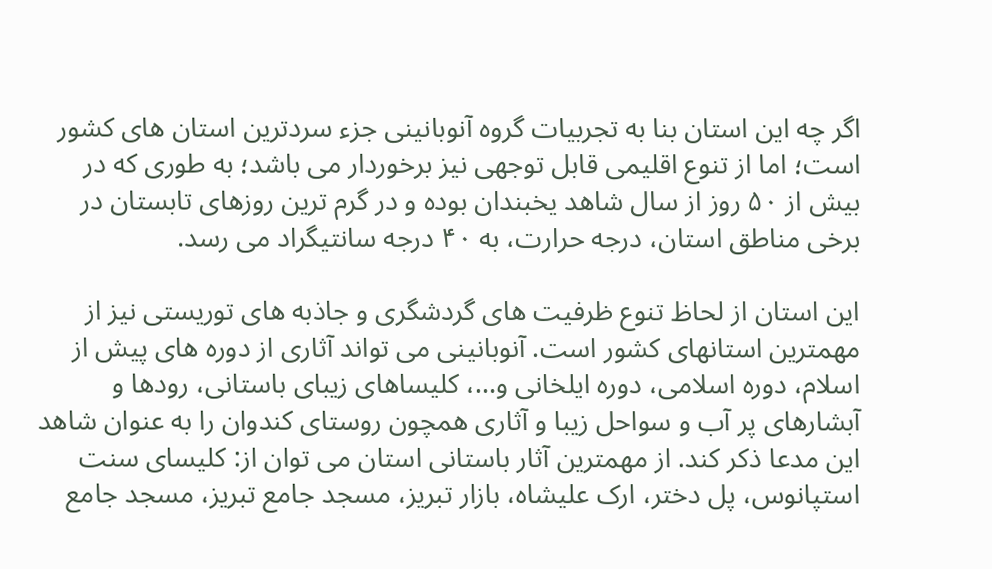اگر چه این استان بنا به تجربیات گروه آنوبانینی جزء سردترین استان های کشور است؛ اما از تنوع اقلیمی قابل توجهی نیز برخوردار می باشد؛ به طوری که در بیش از ۵۰ روز از سال شاهد یخبندان بوده و در گرم ترین روزهای تابستان در برخی مناطق استان، درجه حرارت، به ۴۰ درجه سانتیگراد می رسد.

این استان از لحاظ تنوع ظرفیت های گردشگری و جاذبه های توریستی نیز از مهمترین استانهای کشور است. آنوبانینی می تواند آثاری از دوره های پیش از اسلام، دوره اسلامی، دوره ایلخانی و…، کلیساهای زیبای باستانی، رودها و آبشارهای پر آب و سواحل زیبا و آثاری همچون روستای کندوان را به عنوان شاهد این مدعا ذکر کند. از مهمترین آثار باستانی استان می توان از: کلیسای سنت استپانوس، پل دختر، ارک علیشاه، بازار تبریز، مسجد جامع تبریز، مسجد جامع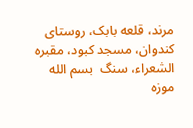مرند، قلعه بابک، روستای کندوان، مسجد کبود، مقبره الشعراء، سنگ  بسم الله موزه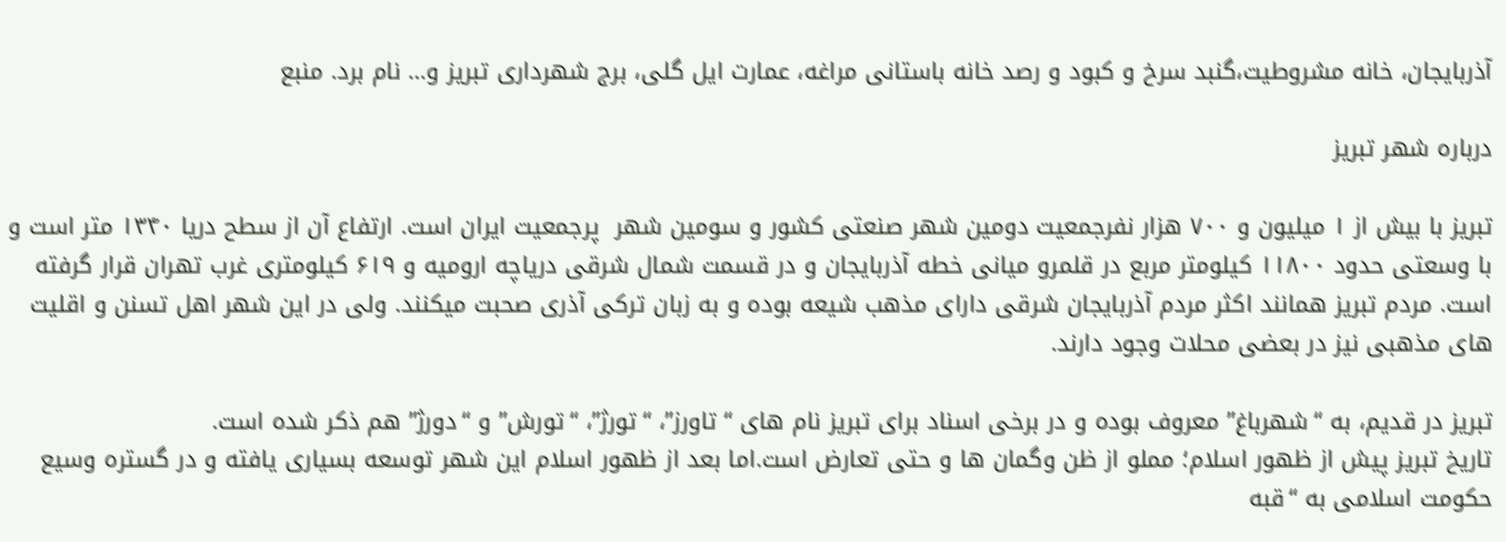آذربایجان، خانه مشروطیت،گنبد سرخ و کبود و رصد خانه باستانی مراغه، عمارت ایل گلی، برج شهرداری تبریز و… نام برد. منبع

درباره شهر تبریز

تبریز با بیش از ۱ میلیون و ۷۰۰ هزار نفرجمعیت دومین شهر صنعتی کشور و سومین شهر  پرجمعیت ایران است. ارتفاع آن از سطح دریا ۱۳۴۰ متر است و با وسعتی حدود ۱۱۸۰۰ کیلومتر مربع در قلمرو میانی خطه آذربایجان و در قسمت شمال شرقی دریاچه ارومیه و ۶۱۹ کیلومتری غرب تهران قرار گرفته است. مردم تبریز همانند اکثر مردم آذربایجان شرقی دارای مذهب شیعه بوده و به زبان ترکی آذری صحبت میکنند. ولی در این شهر اهل تسنن و اقلیت های مذهبی نیز در بعضی محلات وجود دارند.

تبریز در قدیم، به “شهرباغ” معروف بوده و در برخی اسناد برای تبریز نام های “تاورز”، “تورژ”، “تورش” و “دورژ” هم ذکر شده است.
تاریخ تبریز پیش از ظهور اسلام؛ مملو از ظن وگمان ها و حتی تعارض است.اما بعد از ظهور اسلام این شهر توسعه بسیاری یافته و در گستره وسیع حکومت اسلامی به “قبه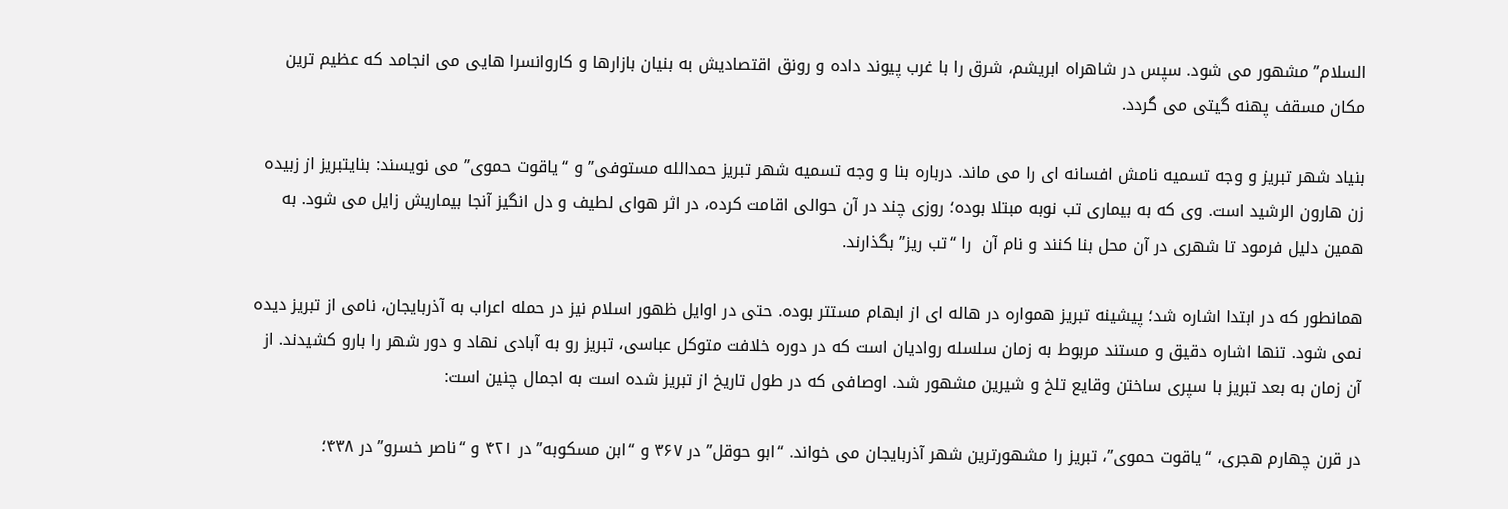السلام” مشهور می شود. سپس در شاهراه ابریشم، شرق را با غرب پیوند داده و رونق اقتصادیش به بنیان بازارها و کاروانسرا هایی می انجامد که عظیم ترین مکان مسقف پهنه گیتی می گردد.

بنیاد شهر تبریز و وجه تسمیه نامش افسانه ای را می ماند. درباره بنا و وجه تسمیه شهر تبریز حمدالله مستوفی” و “یاقوت حموی” می نویسند: بنایتبریز از زبیده زن هارون الرشید است. وی که به بیماری تب نوبه مبتلا بوده؛ روزی چند در آن حوالی اقامت کرده، در اثر هوای لطیف و دل انگیز آنجا بیماریش زایل می شود. به همین دلیل فرمود تا شهری در آن محل بنا کنند و نام آن  را “تب ریز” بگذارند.

همانطور که در ابتدا اشاره شد؛ پیشینه تبریز همواره در هاله ای از ابهام مستتر بوده. حتی در اوایل ظهور اسلام نیز در حمله اعراب به آذربایجان، نامی از تبریز دیده نمی شود. تنها اشاره دقیق و مستند مربوط به زمان سلسله روادیان است که در دوره خلافت متوکل عباسی، تبریز رو به آبادی نهاد و دور شهر را بارو کشیدند. از آن زمان به بعد تبریز با سپری ساختن وقایع تلخ و شیرین مشهور شد. اوصافی که در طول تاریخ از تبریز شده است به اجمال چنین است:

در قرن چهارم هجری، “یاقوت حموی”، تبریز را مشهورترین شهر آذربایجان می خواند. “ابو حوقل” در ۳۶۷ و “ابن مسکوبه” در ۴۲۱ و “ناصر خسرو” در ۴۳۸؛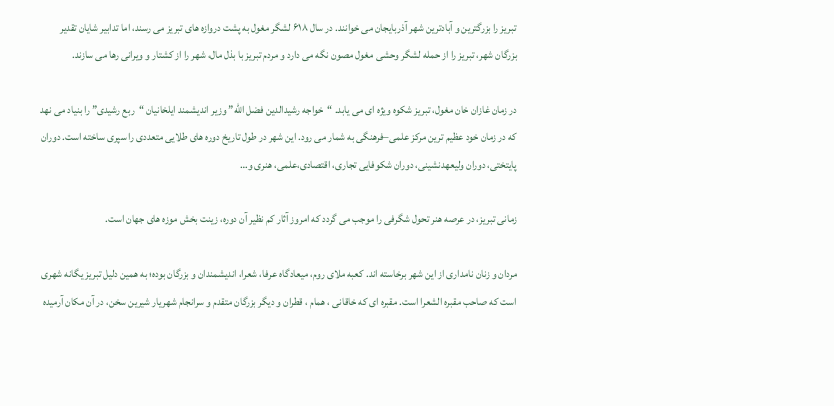تبریز را بزرگترین و آبادترین شهر آذربایجان می خوانند. در سال ۶۱۸ لشگر مغول به پشت دروازه های تبریز می رسند، اما تدابیر شایان تقدیر بزرگان شهر، تبریز را از حمله لشگر وحشی مغول مصون نگه می دارد و مردم تبریز با بذل مال، شهر را از کشتار و ویرانی رها می سازند.

در زمان غازان خان مغول، تبریز شکوه ویژه ای می یابد. “خواجه رشیدالدین فضل الله” وزیر اندیشمند ایلخانیان “ربع رشیدی” را بنیاد می نهد که در زمان خود عظیم ترین مرکز علمی–فرهنگی به شمار می رود. این شهر در طول تاریخ دوره های طلایی متعددی را سپری ساخته است. دوران پایتختی، دوران ولیعهدنشینی، دوران شکوفایی تجاری، اقتصادی،علمی، هنری و…

زمانی تبریز، در عرصه هنر تحول شگرفی را موجب می گردد که امروز آثار کم نظیر آن دوره، زینت بخش موزه های جهان است.

مردان و زنان نامداری از این شهر برخاسته اند. کعبه ملای روم، میعادگاه عرفا، شعرا، اندیشمندان و بزرگان بوده؛ به همین دلیل تبریز یگانه شهری است که صاحب مقبره الشعرا است. مقبره ای که خاقانی ، همام ، قطران و دیگر بزرگان متقدم و سرانجام شهریار شیرین سخن، در آن مکان آرمیده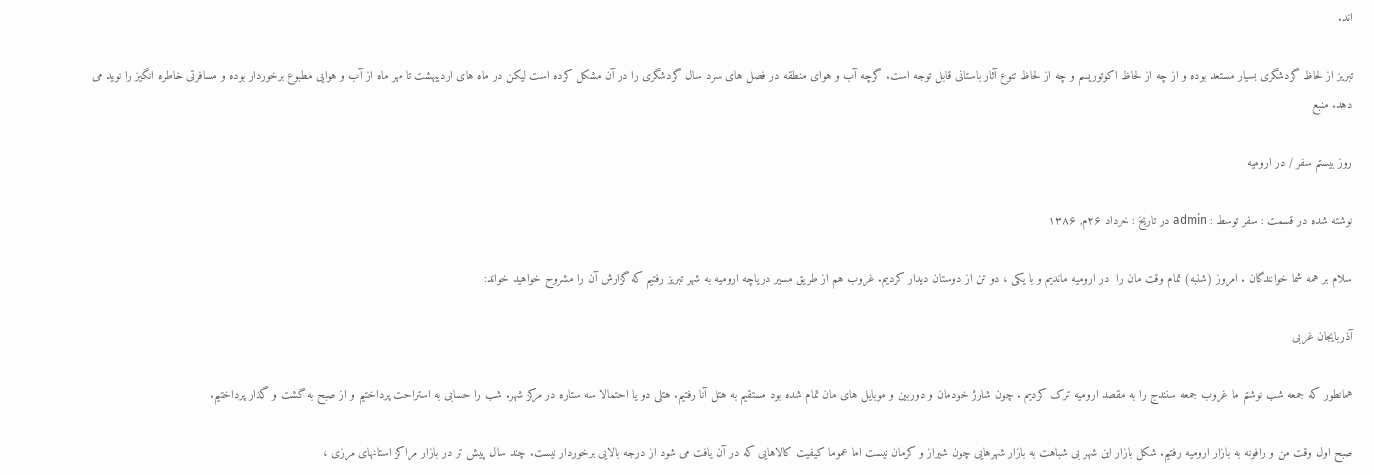اند.

تبریز از لحاظ گردشگری بسیار مستعد بوده و از چه از لحاظ اکوتوریسم و چه از لحاظ تنوع آثار باستانی قابل توجه است. گرچه آب و هوای منطقه در فصل های سرد سال گردشگری را در آن مشکل کرده است لیکن در ماه های اردیبهشت تا مهر ماه از آب و هوایی مطبوع برخوردار بوده و مسافرتی خاطره انگیز را نوید می دهد. منبع

روز بیستم سفر / در ارومیه

نوشته شده در قسمت : سفر توسط : admin در تاریخ : خرداد ۲۶م, ۱۳۸۶

سلام بر همه شما خوانندگان . امروز (شنبه) تمام وقت مان را  در ارومیه ماندیم و با یکی ، دو تن از دوستان دیدار کردیم. غروب هم از طریق مسیر دریاچه ارومیه به شهر تبریز رفتیم که گزارش آن را مشروح خواهید خواند:

آذربایجان غربی

همانطور که جمعه شب نوشتم ما غروب جمعه سنندج را به مقصد ارومیه ترک کردیم . چون شارژ خودمان و دوربین و موبایل های مان تمام شده بود مستقیم به هتل آنا رفتیم. هتلی دو یا احتمالا سه ستاره در مرکز شهر. شب را حسابی به استراحت پرداختیم و از صبح به گشت و گذار پرداختیم.

صبح اول وقت من و رافونه به بازار ارومیه رفتیم. شکل بازار این شهر بی شباهت به بازار شهرهایی چون شیراز و کرمان نیست اما عموما کیفیت کالاهایی که در آن یافت می شود از درجه بالایی برخوردار نیست. چند سال پیش تر در بازار مراکز استانهای مرزی ،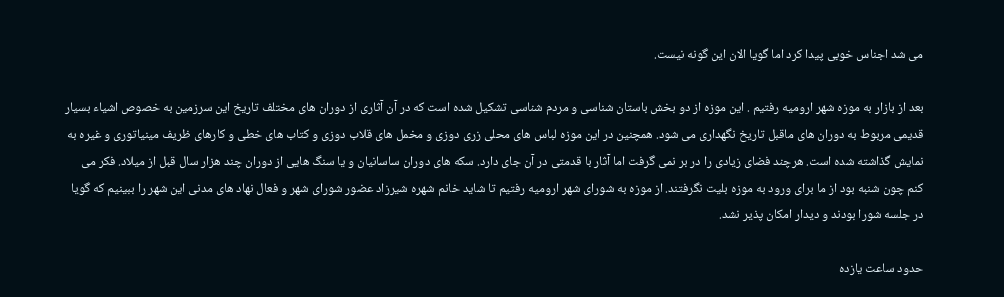می شد اجناس خوبی پیدا کرد اما گویا الان این گونه نیست.

بعد از بازار به موزه شهر ارومیه رفتیم . این موزه از دو بخش باستان شناسی و مردم شناسی تشکیل شده است که در آن آثاری از دوران های مختلف تاریخ این سرزمین به خصوص اشیاء بسیار قدیمی مربوط به دوران های ماقبل تاریخ نگهداری می شود. همچنین در این موزه لباس های محلی زری دوزی و مخمل های قلاب دوزی و کتاب های خطی و کارهای ظریف مینیاتوری و غیره به نمایش گذاشته شده است. هرچند فضای زیادی را در بر نمی گرفت اما آثار با قدمتی در آن جای دارد. سکه های دوران ساسانیان و یا سنگ هایی از دوران چند هزار سال قبل از میلاد. فکر می کنم چون شنبه بود از ما برای ورود به موزه بلیت نگرفتند. از موزه به شورای شهر ارومیه رفتیم تا شاید خانم شهره شیرزاد عضور شورای شهر و فعال نهاد های مدنی این شهر را ببینیم که گویا در جلسه شورا بودند و دیدار امکان پذیر نشد.

حدود ساعت یازده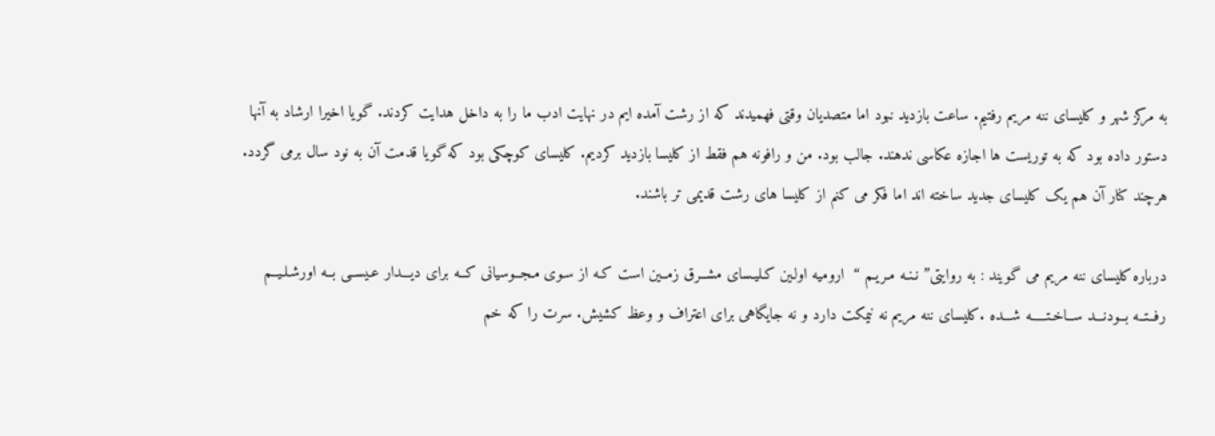به مرکز شهر و کلیسای ننه مریم رفتیم. ساعت بازدید نبود اما متصدیان وقتی فهمیدند که از رشت آمده ایم در نهایت ادب ما را به داخل هدایت کردند. گویا اخیرا ارشاد به آنها دستور داده بود که به توریست ها اجازه عکاسی ندهند. جالب بود. من و رافونه هم فقط از کلیسا بازدید کردیم. کلیسای کوچکی بود که گویا قدمت آن به نود سال برمی گردد. هرچند کنار آن هم یک کلیسای جدید ساخته اند اما فکر می کنم از کلیسا های رشت قدیمی تر باشند.

درباره کلیسای ننه مریم می گویند : به روایتی” نـنـه مـریـم “  ارومیه اولـین کـلیـسای مشــرق زمــین است کـه از سـوی مـجــوسیانی کــه برای دیـــدار عـیســی بــه اورشـلـیــم رفــتــه بــودنـــد ســاخـتـــــه شـــده .کلیسای ننه مریم نه نیمکت دارد و نه جایگاهی برای اعتراف و وعظ کشیش. سرت را که خم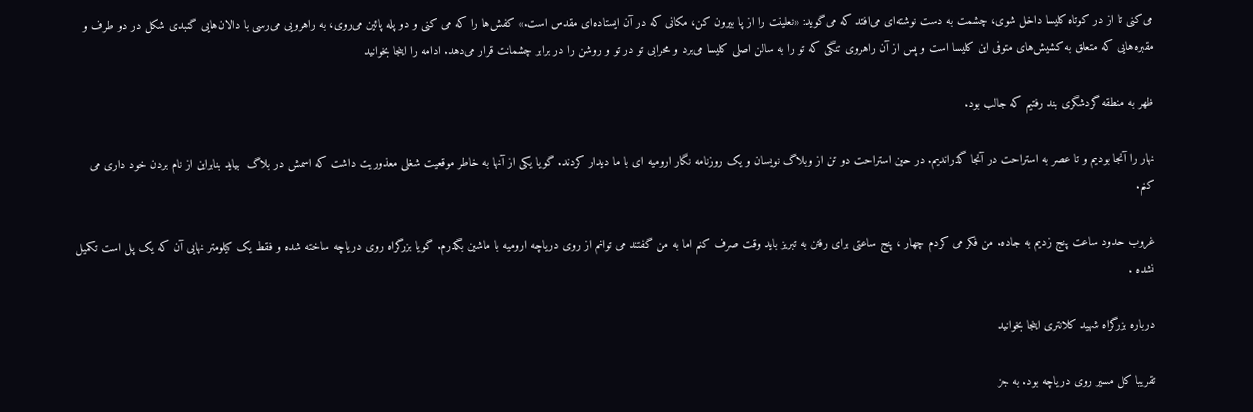می‌کنی تا از در کوتاه کلیسا داخل شوی، چشمت به دست نوشته‌ای می‌افتد که می‌گوید: «نعلینت را از پا بیرون کن، مکانی که در آن ایستاده‌ای مقدس است.» کفش‌ها را که می کنی و دو پله پائین می‌روی، به راهرویی می‌رسی با دالان‌هایی گنبدی شکل در دو طرف و مقبره‌هایی که متعلق به کشیش‌های متوفی این کلیسا است و پس از آن راهروی تنگی که تو را به سالن اصلی کلیسا می‌برد و محرابی تو در تو و روشن را در برابر چشمانت قرار می‌دهد. ادامه را اینجا بخوانید

ظهر به منطقه گردشگری بند رفتیم که جالب بود.

نهار را آنجا بودیم و تا عصر به استراحت در آنجا گذراندیم. در حین استراحت دو تن از وبلاگ نویسان و یک روزنامه نگار ارومیه ای با ما دیدار کردند. گویا یکی از آنها به خاطر موقعیت شغلی معذوریت داشت که اسمش در بلاگ  بیاید بنابراین از نام بردن خود داری می کنم.

غروب حدود ساعت پنج زدیم به جاده. من فکر می کردم چهار ، پنج ساعتی برای رفتن به تبریز باید وقت صرف کنم اما به من گفتند می توانم از روی دریاچه ارومیه با ماشین بگذرم. گویا بزرگراه روی دریاچه ساخته شده و فقط یک کیلومتر نهایی آن که یک پل است تکمیل نشده .

درباره بزرگراه شهید کلانتری اینجا بخوانید

تقریبا کل مسیر روی دریاچه بود. به جز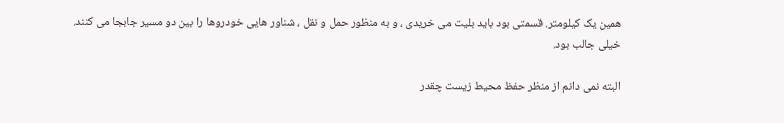همین یک کیلومتر. قسمتی بود باید بلیت می خریدی ، و به منظور حمل و نقل ، شناور هایی خودروها را بین دو مسیر جابجا می کنند. خیلی جالب بود.

البته نمی دانم از منظر حفظ محیط زیست چقدر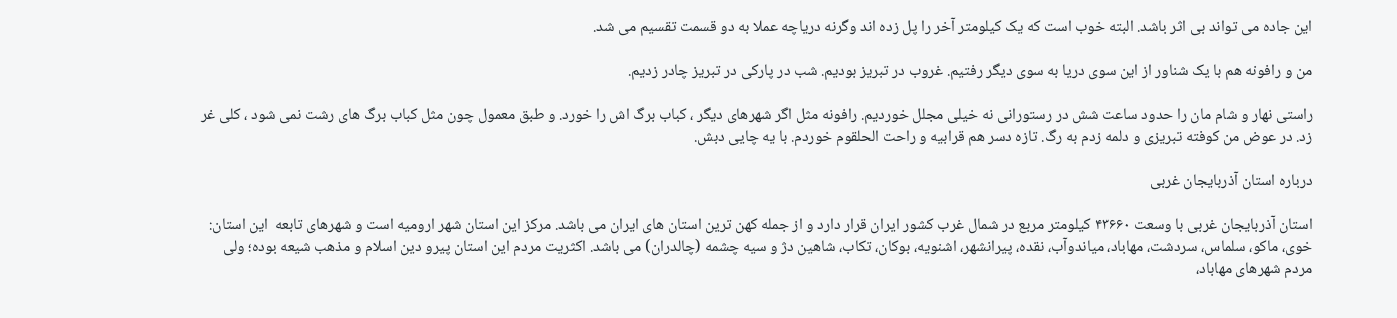این جاده می تواند بی اثر باشد. البته خوب است که یک کیلومتر آخر را پل زده اند وگرنه دریاچه عملا به دو قسمت تقسیم می شد.

من و رافونه هم با یک شناور از این سوی دریا به سوی دیگر رفتیم. غروب در تبریز بودیم. شب در پارکی در تبریز چادر زدیم.

راستی نهار و شام مان را حدود ساعت شش در رستورانی نه خیلی مجلل خوردیم. رافونه مثل اگر شهرهای دیگر ، کباب برگ اش را خورد. و طبق معمول چون مثل کباب برگ های رشت نمی شود ، کلی غر زد. در عوض من کوفته تبریزی و دلمه زدم به رگ. تازه دسر هم قرابیه و راحت الحلقوم خوردم. با یه چایی دبش.

درباره استان آذربایجان غربی

استان آذربایجان غربی با وسعت ۴۳۶۶۰ کیلومتر مربع در شمال غرب کشور ایران قرار دارد و از جمله کهن ترین استان های ایران می باشد. مرکز این استان شهر ارومیه است و شهرهای تابعه  این استان: خوی، ماکو، سلماس، سردشت، مهاباد، میاندوآب، نقده، پیرانشهر، اشنویه، بوکان، تکاب، شاهین دژ و سیه چشمه (چالدران) می باشد. اکثریت مردم این استان پیرو دین اسلام و مذهب شیعه بوده؛ ولی مردم شهرهای مهاباد،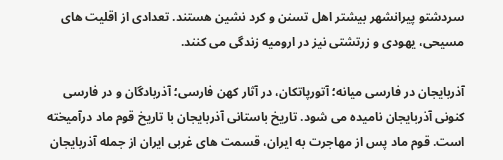سردشتو پیرانشهر بیشتر اهل تسنن و کرد نشین هستند. تعدادی از اقلیت های مسیحی، یهودی و زرتشتی نیز در ارومیه زندگی می کنند.

آذربایجان در فارسی میانه؛ آتورپاتکان، در آثار کهن فارسی؛ آذربادگان و در فارسی کنونی آذربایجان نامیده می شود. تاریخ باستانی آذربایجان با تاریخ قوم ماد درآمیخته است. قوم ماد پس از مهاجرت به ایران، قسمت های غربی ایران از جمله آذربایجان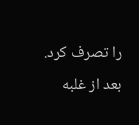را تصرف کرد. بعد از غلبه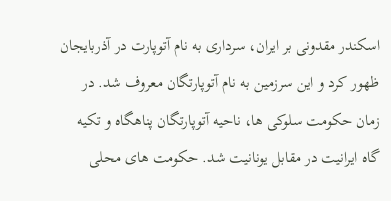اسکندر مقدونی بر ایران، سرداری به نام آتوپارت در آذربایجان ظهور کرد و این سرزمین به نام آتوپارتگان معروف شد. در زمان حکومت سلوکی ها، ناحیه آتوپارتگان پناهگاه و تکیه گاه ایرانیت در مقابل یونانیت شد. حکومت های محلی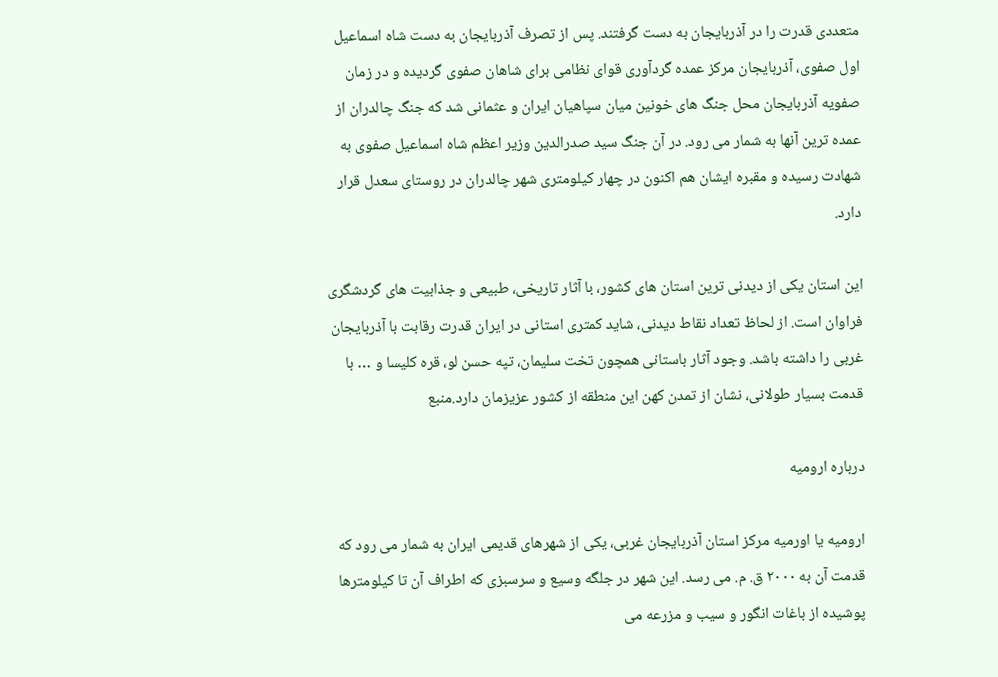متعددی قدرت را در آذربایجان به دست گرفتند. پس از تصرف آذربایجان به دست شاه اسماعیل اول صفوی، آذربایجان مرکز عمده گردآوری قوای نظامی برای شاهان صفوی گردیده و در زمان صفویه آذربایجان محل جنگ های خونین میان سپاهیان ایران و عثمانی شد که جنگ چالدران از عمده ترین آنها به شمار می رود. در آن جنگ سید صدرالدین وزیر اعظم شاه اسماعیل صفوی به شهادت رسیده و مقبره ایشان هم اکنون در چهار کیلومتری شهر چالدران در روستای سعدل قرار دارد.

این استان یکی از دیدنی ترین استان های کشور، با آثار تاریخی، طبیعی و جذابیت های گردشگری فراوان است. از لحاظ تعداد نقاط دیدنی، شاید کمتری استانی در ایران قدرت رقابت با آذربایجان غربی را داشته باشد. وجود آثار باستانی همچون تخت سلیمان، تپه حسن لو، قره کلیسا و … با قدمت بسیار طولانی، نشان از تمدن کهن این منطقه از کشور عزیزمان دارد.منبع

درباره ارومیه

ارومیه یا اورمیه مرکز استان آذربایجان غربی، یکی از شهرهای قدیمی ایران به شمار می رود که قدمت آن به ۲۰۰۰ ق. م. می رسد. این شهر در جلگه وسیع و سرسبزی که اطراف آن تا کیلومترها پوشیده از باغات انگور و سیب و مزرعه می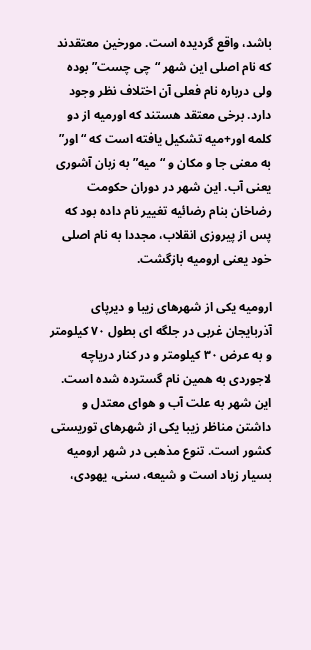باشد، واقع گردیده است. مورخین معتقدند که نام اصلی این شهر “چی چست” بوده ولی درباره نام فعلی آن اختلاف نظر وجود دارد. برخی معتقد هستند که اورمیه از دو کلمه اور+میه تشکیل یافته است که “اور” به معنی جا و مکان و “میه” به زبان آشوری یعنی آب. این شهر در دوران حکومت رضاخان بنام رضائیه تغییر نام داده بود که پس از پیروزی انقلاب، مجددا به نام اصلی خود یعنی ارومیه بازگشت.

ارومیه یکی از شهرهای زیبا و دیرپای آذربایجان غربی در جلگه ای بطول ۷۰ کیلومتر و به عرض ۳۰ کیلومتر و در کنار دریاچه لاجوردی به همین نام گسترده شده است. این شهر به علت آب و هوای معتدل و داشتن مناظر زیبا یکی از شهرهای توریستی کشور است. تنوع مذهبی در شهر ارومیه بسیار زیاد است و شیعه، سنی، یهودی،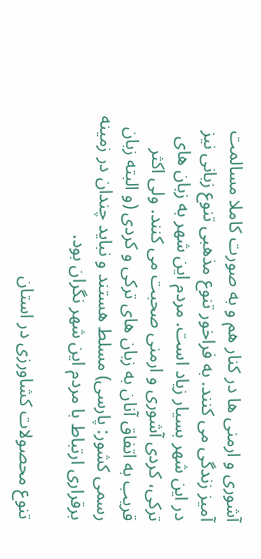آشوری و ارمنی ها در کنار هم و به صورت کاملا مسالمت آمیز زندگی می کنند. به فراخور تنوع مذهبی تنوع زبانی نیز در این شهر بسیار زیاد است. مردم این شهر به زبان های ترکی، کردی آشوری و ارمنی صحبت می کنند. ولی اکثر قریب به اتفاق آنان به زبان های ترکی و کردی (و البته زبان رسمی کشور: پارسی) مسلط هستند و نباید چندان در زمینه برقراری ارتباط با مردم این شهر نگران بود.

تنوع محصولات کشاورزی در استان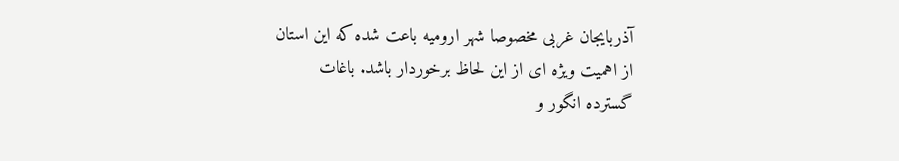آذربایجان غربی مخصوصا شهر ارومیه باعت شده که این استان از اهمیت ویژه ای از این لحاظ برخوردار باشد. باغات گسترده انگور و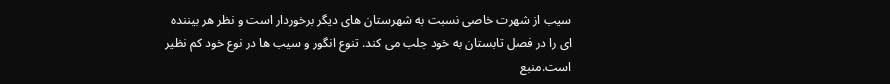سیب از شهرت خاصی نسبت به شهرستان های دیگر برخوردار است و نظر هر بیننده ای را در فصل تابستان به خود جلب می کند. تنوع انگور و سیب ها در نوع خود کم نظیر است.منبع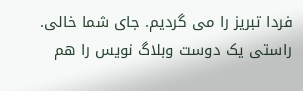فردا تبریز را می گردیم. جای شما خالی. راستی یک دوست وبلاگ نویس را هم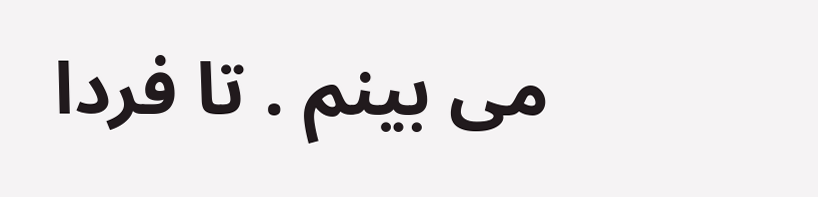می بینم . تا فردا